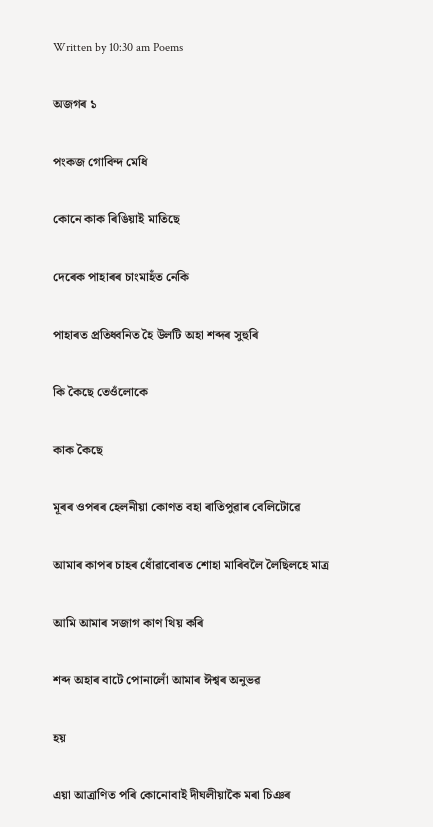Written by 10:30 am Poems

অজগৰ ১

পংকজ গোবিন্দ মেধি

কোনে কাক ৰিঙিয়াই মাতিছে

দেৰেক পাহাৰৰ চাংমাহঁত নেকি

পাহাৰত প্রতিধ্বনিত হৈ উলটি অহা শব্দৰ সুহুৰি

কি কৈছে তেওঁলোকে

কাক কৈছে

মূৰৰ ওপৰৰ হেলনীয়া কোণত বহা ৰাতিপুৱাৰ বেলিটোৱে

আমাৰ কাপৰ চাহৰ ধোঁৱাবোৰত শোহা মাৰিবলৈ লৈছিলহে মাত্র

আমি আমাৰ সজাগ কাণ থিয় কৰি

শব্দ অহাৰ বাটে পোনালোঁ আমাৰ ঈশ্বৰ অনুভৱ

হয়

এয়া আত্ৰাণিত পৰি কোনোবাই দীঘলীয়াকৈ মৰা চিঞৰ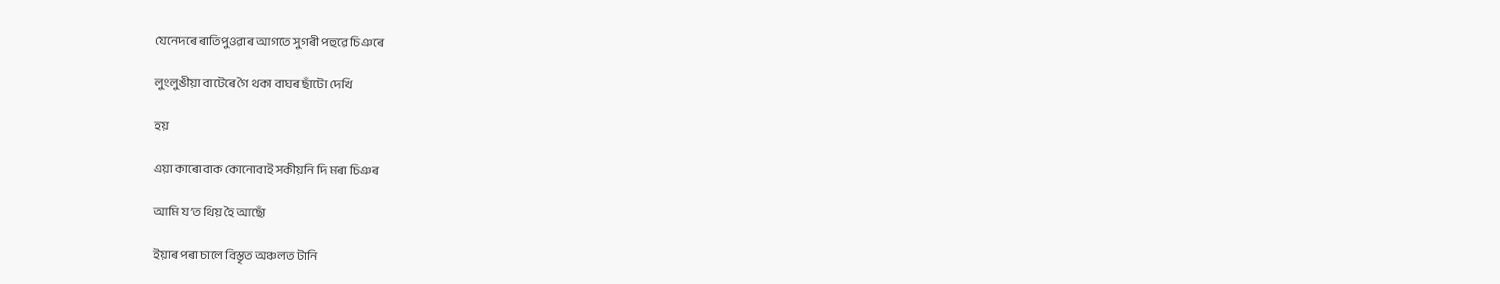যেনেদৰে ৰাতিপুওৱাৰ আগতে সুগৰী পহুৱে চিঞৰে

লুংলুঙীয়া বাটেৰে গৈ থকা বাঘৰ ছাঁটো দেখি

হয়

এয়া কাৰোবাক কোনোবাই সকীয়নি‍ দি মৰা চিঞৰ

আমি য’ত থিয় হৈ আছোঁ

ইয়াৰ পৰা চালে বিস্তৃত অঞ্চলত টানি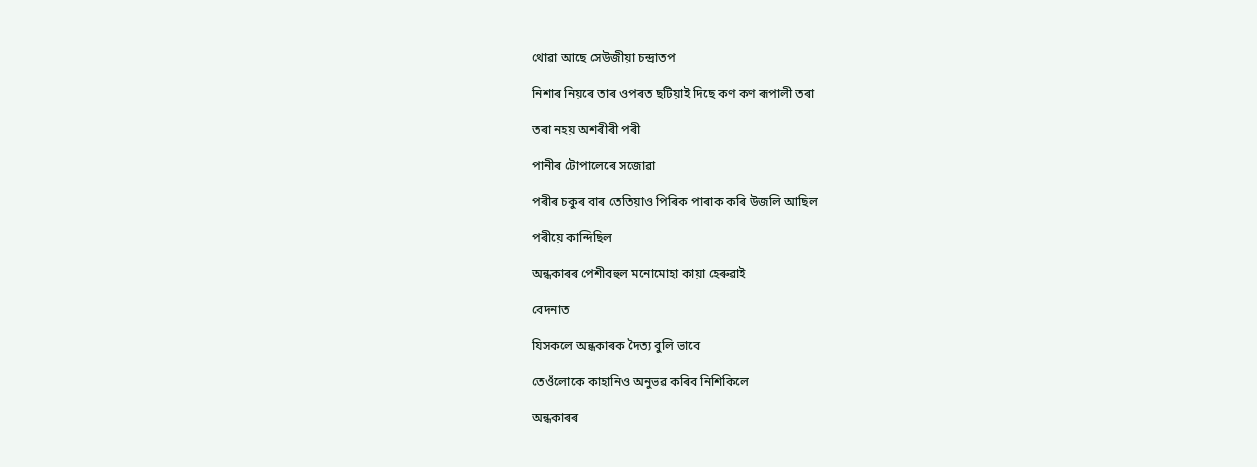থোৱা আছে সেউজীয়া চন্দ্রাতপ

নিশাৰ নিয়ৰে তাৰ ওপৰত ছটিয়াই দিছে কণ কণ ৰূপালী তৰা

তৰা নহয় অশৰীৰী পৰী

পানীৰ টোপালেৰে সজোৱা

পৰীৰ চকুৰ বাৰ তেতিয়াও পিৰিক পাৰাক কৰি উজলি আছিল

পৰীয়ে কান্দিছিল

অন্ধকাৰৰ পেশীবহুল মনোমোহা কায়া হেৰুৱাই

বেদনাত

যিসকলে অন্ধকাৰক দৈত্য বুলি ভাবে

তেওঁলোকে কাহানিও অনুভৱ কৰিব নিশিকিলে

অন্ধকাৰৰ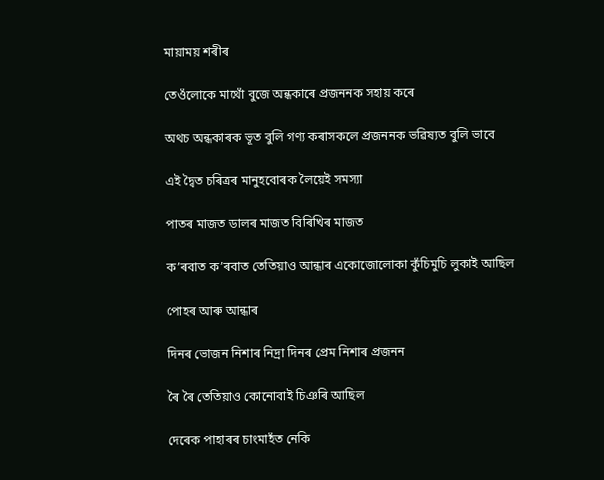মায়াময় শৰীৰ

তেওঁলোকে মাথোঁ বুজে অন্ধকাৰে প্ৰজননক সহায় কৰে

অথচ অন্ধকাৰক ভূত বুলি গণ্য কৰাসকলে প্রজননক ভৱিষ্যত বুলি ভাবে

এই দ্বৈত চৰিত্ৰৰ মানুহবোৰক লৈয়েই সমস্যা

পাতৰ মাজত ডালৰ মাজত বিৰিখিৰ মাজত

ক’ৰবাত ক’ৰবাত তেতিয়াও আন্ধাৰ একোজোলোকা কুঁচিমুচি লুকাই আছিল

পোহৰ আৰু আন্ধাৰ

দিনৰ ভোজন নিশাৰ নিদ্রা দিনৰ প্রেম নিশাৰ প্রজনন

ৰৈ ৰৈ তেতিয়াও কোনোবাই চিঞৰি আছিল

দেৰেক পাহাৰৰ চাংমাহঁত নেকি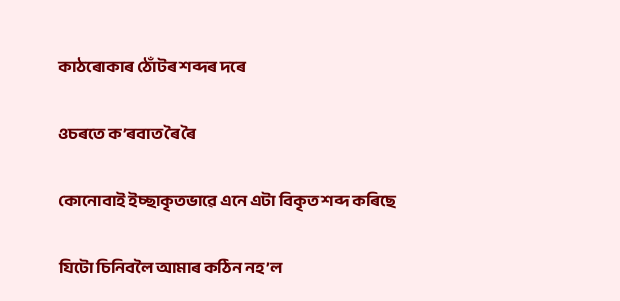কাঠৰোকাৰ ঠোঁটৰ শব্দৰ দৰে

ওচৰতে ক’ৰবাত ৰৈ ৰৈ

কোনোবাই ইচ্ছাকৃতভাৱে এনে এটা বিকৃত শব্দ কৰিছে

যিটো চিনিবলৈ আমাৰ কঠিন নহ’ল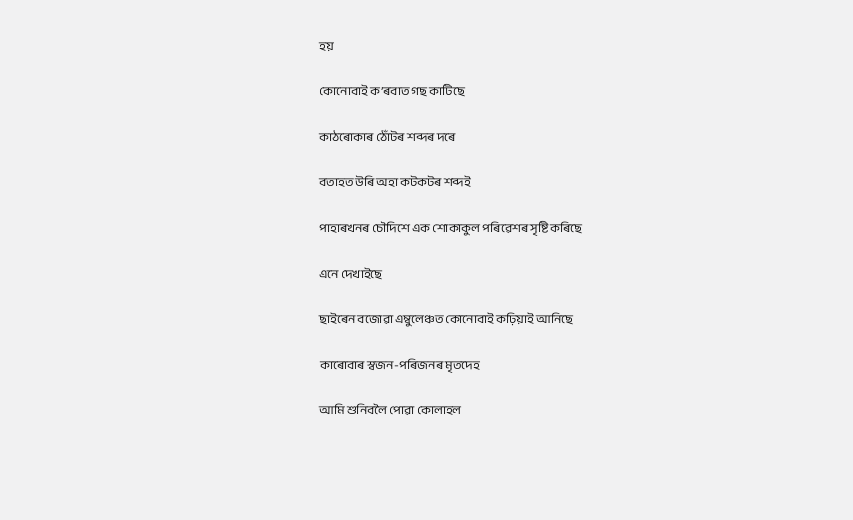হয়

কোনোবাই ক’ৰবাত গছ কাটিছে

কাঠৰোকাৰ ঠোঁটৰ শব্দৰ দৰে

বতাহত উৰি অহা কটকটৰ শব্দই

পাহাৰখনৰ চৌদিশে এক শোকাকুল পৰিৱেশৰ সৃষ্টি কৰিছে

এনে দেখাইছে

ছাইৰেন বজোৱা এম্বুলেঞ্চত কোনোবাই কঢ়িয়াই আনিছে

কাৰোবাৰ স্বজন-পৰিজনৰ মৃতদেহ

আমি শুনিবলৈ পোৱা কোলাহল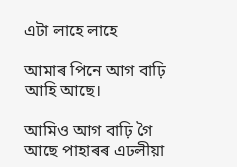এটা লাহে লাহে

আমাৰ পিনে আগ বাঢ়ি আহি আছে।

আমিও আগ বাঢ়ি গৈ আছে পাহাৰৰ এঢলীয়া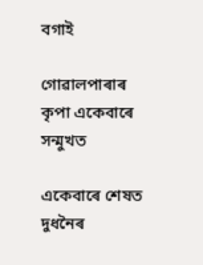বগাই

গোৱালপাৰাৰ কৃপা একেবাৰে সন্মুখত

একেবাৰে শেষত দুধনৈৰ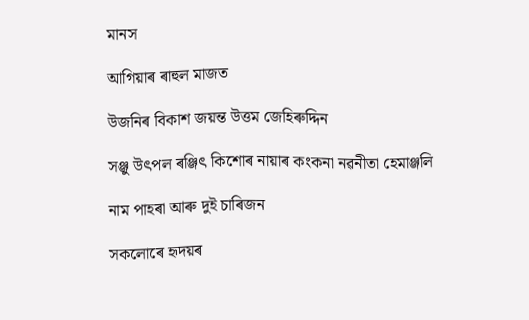মানস

আগিয়াৰ ৰাহুল মাজত

উজনিৰ বিকাশ জয়ন্ত উত্তম জেহিৰুদ্দিন

সঞ্জু উৎপল ৰঞ্জিৎ কিশোৰ নায়াৰ কংকনা নৱনীতা হেমাঞ্জলি

নাম পাহৰা আৰু দুই চাৰিজন

সকলোৰে হৃদয়ৰ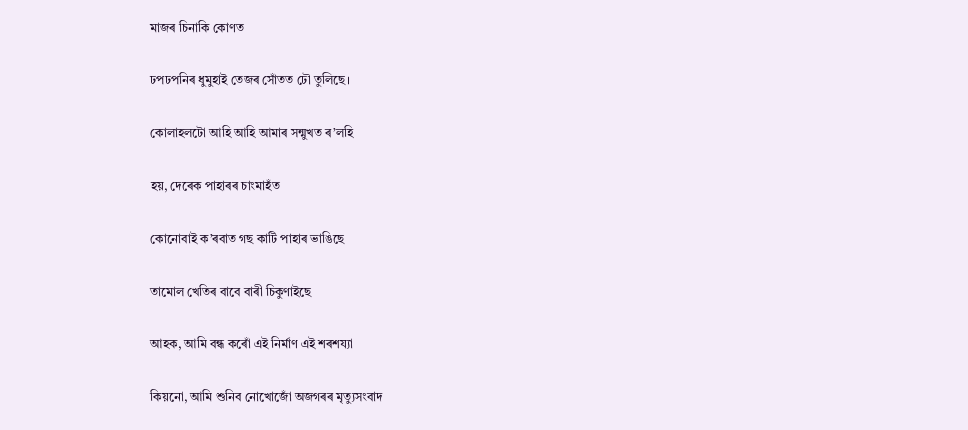মাজৰ চিনাকি কোণত

ঢপঢপনিৰ ধুমুহাই তেজৰ সোঁতত ঢৌ তুলিছে।

কোলাহলটো আহি আহি আমাৰ সন্মুখত ৰ’লহি

হয়, দেৰেক পাহাৰৰ চাংমাহঁত

কোনোবাই ক’ৰবাত গছ কাটি পাহাৰ ভাঙিছে

তামোল খেতিৰ বাবে বাৰী চিকুণাইছে

আহক, আমি বন্ধ কৰোঁ এই নির্মাণ এই শৰশয্যা

কিয়নো, আমি শুনিব নোখোজোঁ অজগৰৰ মৃত্যুসংবাদ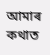আমাৰ কথাত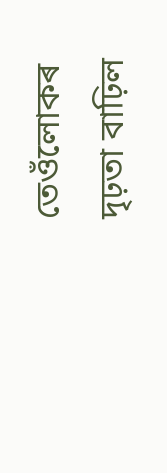তেওঁলোকৰ দৃঢ়তা বাঢ়িল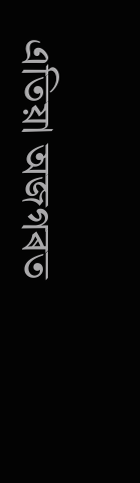এতিয়া অজগৰত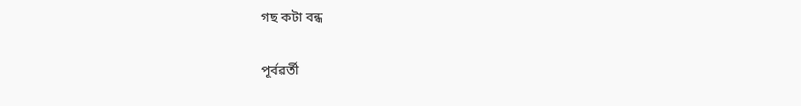গছ কটা বন্ধ

পূৰ্বৱৰ্তী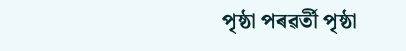পৃষ্ঠা পৰৱৰ্তী পৃষ্ঠা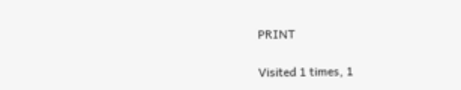PRINT

Visited 1 times, 1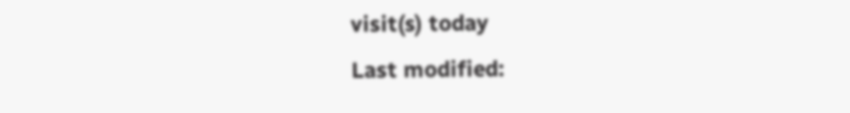visit(s) today
Last modified: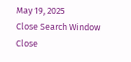May 19, 2025
Close Search Window
Close